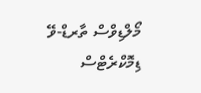މޯލްޑިވްސް ތާރޑް-ވޭ ޑިމޮކްރެޓްސް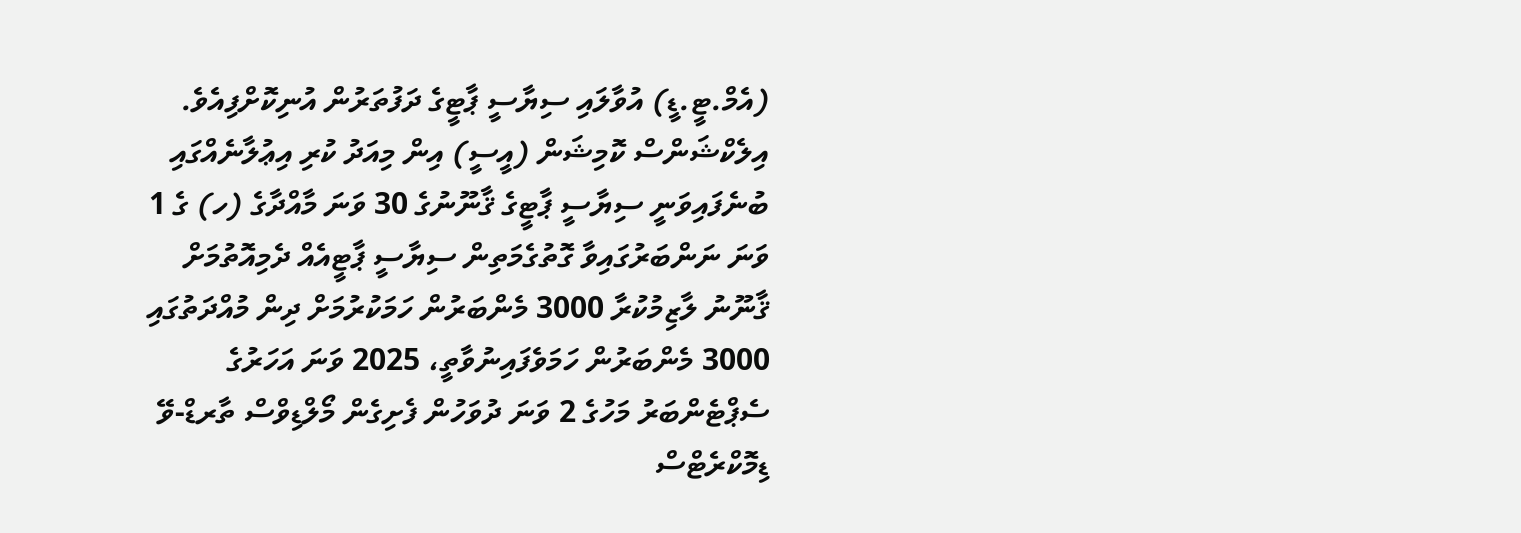(އެމް.ޓީ.ޑީ) އުވާލައި ސިޔާސީ ޕާޓީގެ ދަފުތަރުން އުނިކޮށްފިއެވެ.
އިލެކްޝަންސް ކޮމިޝަން (އީސީ) އިން މިއަދު ކުރި އިޢުލާނެއްގައި ބުނެފައިވަނީ ސިޔާސީ ޕާޓީގެ ޤާނޫނުގެ 30 ވަނަ މާއްދާގެ (ހ) ގެ 1 ވަނަ ނަންބަރުގައިވާ ގޮތުގެމަތިން ސިޔާސީ ޕާޓީއެއް ދެމިއޮތުމަށް ޤާނޫނު ލާޒިމުކުރާ 3000 މެންބަރުން ހަމަކުރުމަށް ދިން މުއްދަތުގައި 3000 މެންބަރުން ހަމަވެފައިނުވާތީ، 2025 ވަނަ އަހަރުގެ ސެޕްޓެންބަރު މަހުގެ 2 ވަނަ ދުވަހުން ފެށިގެން މޯލްޑިވްސް ތާރޑް-ވޭ ޑިމޮކްރެޓްސް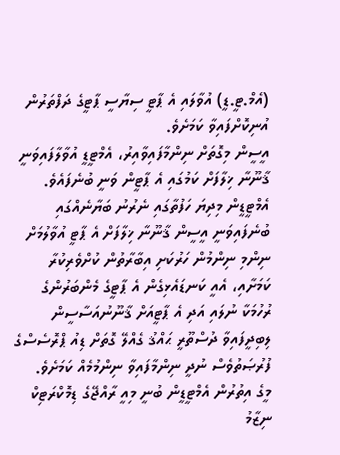(އެމް.ޓީ.ޑީ) އުވާލައި އެ ޕާޓީ ސިޔާސީ ޕާޓީގެ ދަފްތަރުން އުނިކޮށްފައިވާ ކަމަށެވެ.
އީސީން މިގޮތަށް ނިންމާފައިވާއިރު، އެމްޓީޑީ އުވާލާފައިވަނީ ޤާނޫނާ ޚިލާފަށް ކަމުގައި އެ ޕާޓީން ވަނީ ބުނެފައެވެ.
އެމްޓީޑީން މިދިޔަ ހަފުތާގައި ނެރުނު ބަޔާނެއްގައި ބުނެފައިވަނީ އީސީން ޤާނޫނާ ޚިލާފަށް އެ ޕާޓީ އުވާލުމަށް ނިންމި ނިންމުން ހަރުކަށި އިބާރާތުން ކުށްވެރިކުރާ ކަމަށާއި، އެއީ ކަނޑައެޅިގެން އެ ޕާޓީގެ މެންބަރުންގެ ރުހުމަކާ ނުލައި އަދި އެ ޕާޓީއަށް ޤާނޫނުއަސާސީން ލިބިދީފައިވާ ދުސްތޫރީ ޙައްޤު ގެއްލޭ ގޮތަށް ޑިއު ޕްރޮސެސްގެ ފުރުޞަތުވެސް ނުދީ ނިންމާފައިވާ ނިންމުމެއް ކަމަށެވެ.
މީގެ އިތުރުން އެމްޓީޑީން ބުނީ މިއީ ރާއްޖޭގެ ޑިމޮކްރަޓިކް ނިޒާމު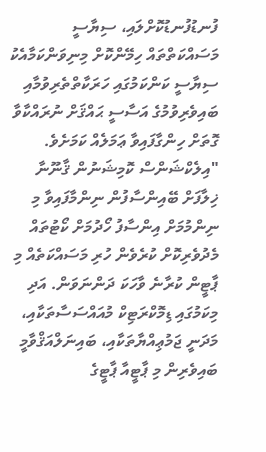ފުނޑުފުނޑުކޮށްލައި، ސިޔާސީ މަސައްކަތްތައް ހިމޭންކޮށް މިނިވަންކަމާއެކު ސިޔާސީ ކަންކަމުގައި ހަރަކާތްތެރިވުމާއި ބައިވެރިވުމުގެ އަސާސީ ޙައްޤަށް ނުރައްކާވާ ގޮތަށް ހިންގާފައިވާ ޢަމަލެއް ކަމަށެވެ.
"އިލެކްޝަންސް ކޮމިޝަނުން ޤާނޫނާ ޚިލާފަށް ބޭއިންސާފުން ނިންމާފައިވާ މި ނިންމުމަށް އިންސާފު ހޯދުމަށް ކޯޓުތައް މެދުވެރިކޮށް ކުރެވެން ހުރި މަސައްކަތެއް މި ޕާޓީން ކުރާނެ ވާހަކަ ދަންނަވަން. އަދި މިކަމުގައި ޑިމޮކްރަޓިކް މުއައްސަސާތަކާއި، މަދަނީ ޖަމުޢިއްޔާތަކާއި، ބައިނަލްއަޤްވާމީ ބައިވެރިން މި ޕާޓީއާ ޕާޓީގެ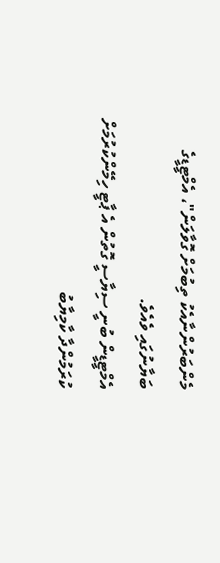މެންބަރުންނާއެކު ތިބުމަށް ގޮވާލަން"، އެމްޓީޑީގެ ބަޔާނުގައި ވެއެވެ.
އެމްޓީޑީން ބުނީ ސިޔާސީ ގޮތުން އެ ޕާޓީ ހިމޭންކުރުމަށް ކުރަމުންދާ ކާމިޔާބު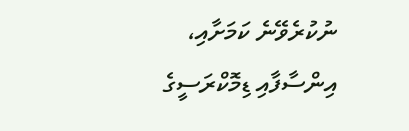ނުކުރެވޭނެ ކަމަށާއި، އިންސާފާއި ޑިމޮކްރަސީގެ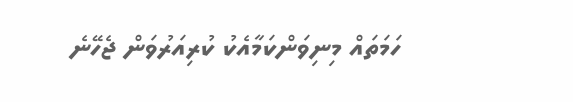ހަމަތައް މިނިވަންކަމާއެކު ކުރިއަރުވަން ޖެހޭނެ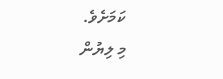ކަމަށެވެ.
މި ލިޔުން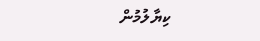ކިޔާލުމުން